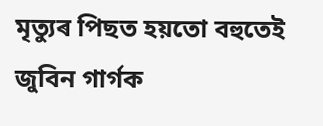মৃত্যুৰ পিছত হয়তো বহুতেই জুবিন গাৰ্গক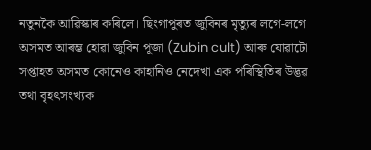নতুনকৈ আৱিস্কাৰ কৰিলে। ছিংগাপুৰত জুবিনৰ মৃত্যুৰ লগে-লগে অসমত আৰম্ভ হোৱা জুবিন পূজা (Zubin cult) আৰু যোৱাটো সপ্তাহত অসমত কোনেও কাহানিও নেদেখা এক পৰিস্থিতিৰ উদ্ভৱ তথা বৃহৎসংখ্যক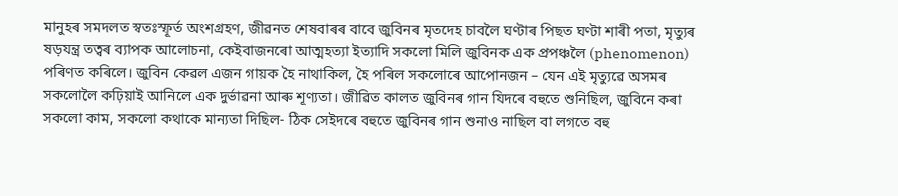মানুহৰ সমদলত স্বতঃস্ফূৰ্ত অংশগ্ৰহণ, জীৱনত শেষবাৰৰ বাবে জুবিনৰ মৃতদেহ চাবলৈ ঘণ্টাৰ পিছত ঘণ্টা শাৰী পতা, মৃত্যুৰ ষড়যন্ত্ৰ তত্বৰ ব্যাপক আলোচনা, কেইবাজনৰো আত্মহত্যা ইত্যাদি সকলো মিলি জুবিনক এক প্ৰপঞ্চলৈ (phenomenon) পৰিণত কৰিলে। জুবিন কেৱল এজন গায়ক হৈ নাথাকিল, হৈ পৰিল সকলোৰে আপোনজন – যেন এই মৃত্যুৱে অসমৰ সকলোলৈ কঢ়িয়াই আনিলে এক দুৰ্ভাৱনা আৰু শূণ্যতা। জীৱিত কালত জুবিনৰ গান যিদৰে বহুতে শুনিছিল, জুবিনে কৰা সকলো কাম, সকলো কথাকে মান্যতা দিছিল- ঠিক সেইদৰে বহুতে জুবিনৰ গান শুনাও নাছিল বা লগতে বহু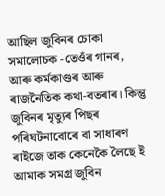আছিল জুবিনৰ চোকা সমালোচক -তেওঁৰ গানৰ, আৰু কৰ্মকাণ্ডৰ আৰু ৰাজনৈতিক কথা-বতৰাৰ। কিন্তু জুবিনৰ মৃত্যুৰ পিছৰ পৰিঘটনাবোৰে বা সাধাৰণ ৰাইজে তাক কেনেকৈ লৈছে ই আমাক সমগ্ৰ জুবিন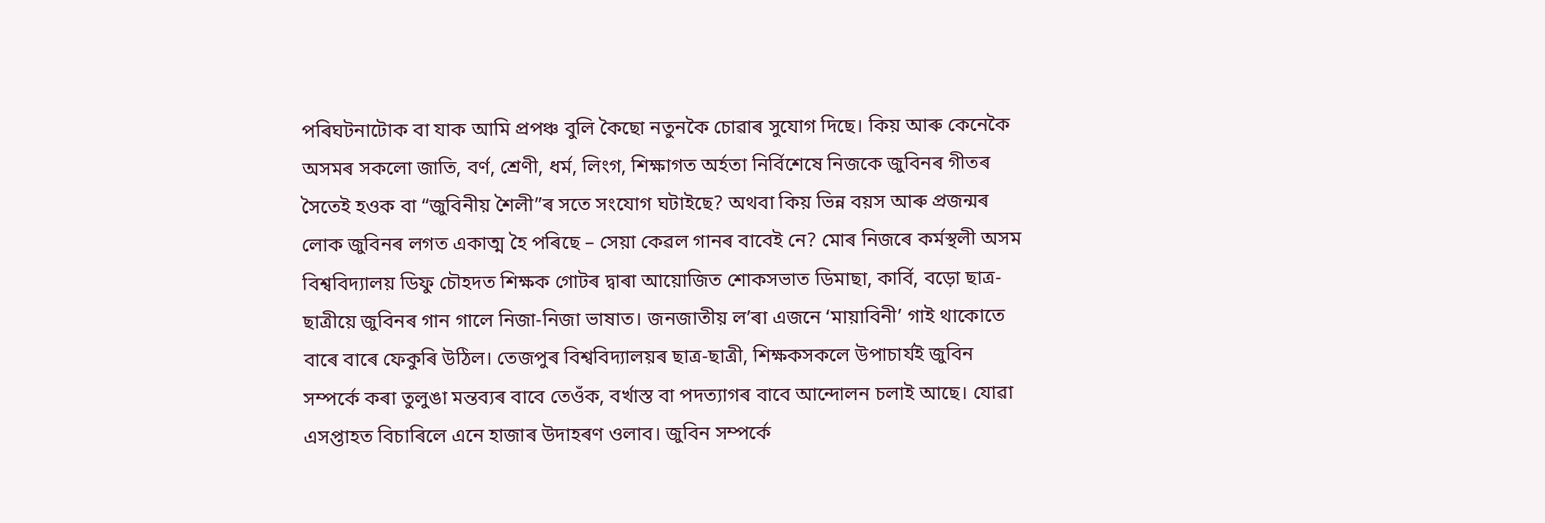পৰিঘটনাটোক বা যাক আমি প্ৰপঞ্চ বুলি কৈছো নতুনকৈ চোৱাৰ সুযোগ দিছে। কিয় আৰু কেনেকৈ অসমৰ সকলো জাতি, বৰ্ণ, শ্ৰেণী, ধৰ্ম, লিংগ, শিক্ষাগত অৰ্হতা নিৰ্বিশেষে নিজকে জুবিনৰ গীতৰ সৈতেই হওক বা “জুবিনীয় শৈলী”ৰ সতে সংযোগ ঘটাইছে? অথবা কিয় ভিন্ন বয়স আৰু প্ৰজন্মৰ লোক জুবিনৰ লগত একাত্ম হৈ পৰিছে – সেয়া কেৱল গানৰ বাবেই নে? মোৰ নিজৰে কৰ্মস্থলী অসম বিশ্ববিদ্যালয় ডিফু চৌহদত শিক্ষক গোটৰ দ্বাৰা আয়োজিত শোকসভাত ডিমাছা, কাৰ্বি, বড়ো ছাত্ৰ-ছাত্ৰীয়ে জুবিনৰ গান গালে নিজা-নিজা ভাষাত। জনজাতীয় ল’ৰা এজনে ‘মায়াবিনী’ গাই থাকোতে বাৰে বাৰে ফেকুৰি উঠিল। তেজপুৰ বিশ্ববিদ্যালয়ৰ ছাত্ৰ-ছাত্ৰী, শিক্ষকসকলে উপাচাৰ্যই জুবিন সম্পৰ্কে কৰা তুলুঙা মন্তব্যৰ বাবে তেওঁক, বৰ্খাস্ত বা পদত্যাগৰ বাবে আন্দোলন চলাই আছে। যোৱা এসপ্তাহত বিচাৰিলে এনে হাজাৰ উদাহৰণ ওলাব। জুবিন সম্পৰ্কে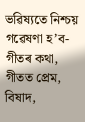ভৱিষ্যতে নিশ্চয় গৱেষণা হ’ব- গীতৰ কথা, গীতত প্ৰেম, বিষাদ,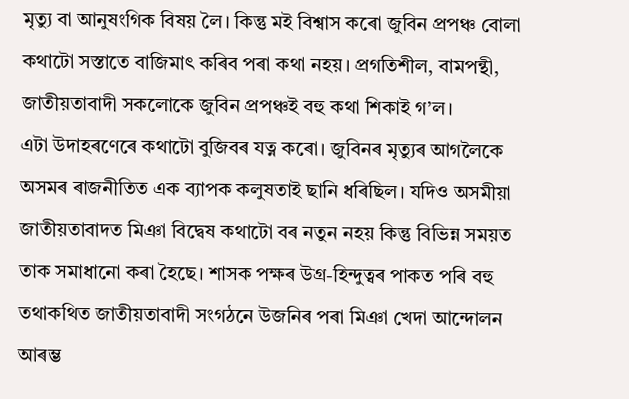মৃত্যু বা আনুষংগিক বিষয় লৈ। কিন্তু মই বিশ্বাস কৰো জুবিন প্ৰপঞ্চ বোলা কথাটো সস্তাতে বাজিমাৎ কৰিব পৰা কথা নহয়। প্ৰগতিশীল, বামপন্থী, জাতীয়তাবাদী সকলোকে জুবিন প্ৰপঞ্চই বহু কথা শিকাই গ’ল।
এটা উদাহৰণেৰে কথাটো বুজিবৰ যত্ন কৰো। জুবিনৰ মৃত্যুৰ আগলৈকে অসমৰ ৰাজনীতিত এক ব্যাপক কলুষতাই ছানি ধৰিছিল। যদিও অসমীয়া জাতীয়তাবাদত মিঞা বিদ্বেষ কথাটো বৰ নতুন নহয় কিন্তু বিভিন্ন সময়ত তাক সমাধানো কৰা হৈছে। শাসক পক্ষৰ উগ্ৰ-হিন্দুত্বৰ পাকত পৰি বহু তথাকথিত জাতীয়তাবাদী সংগঠনে উজনিৰ পৰা মিঞা খেদা আন্দোলন আৰম্ভ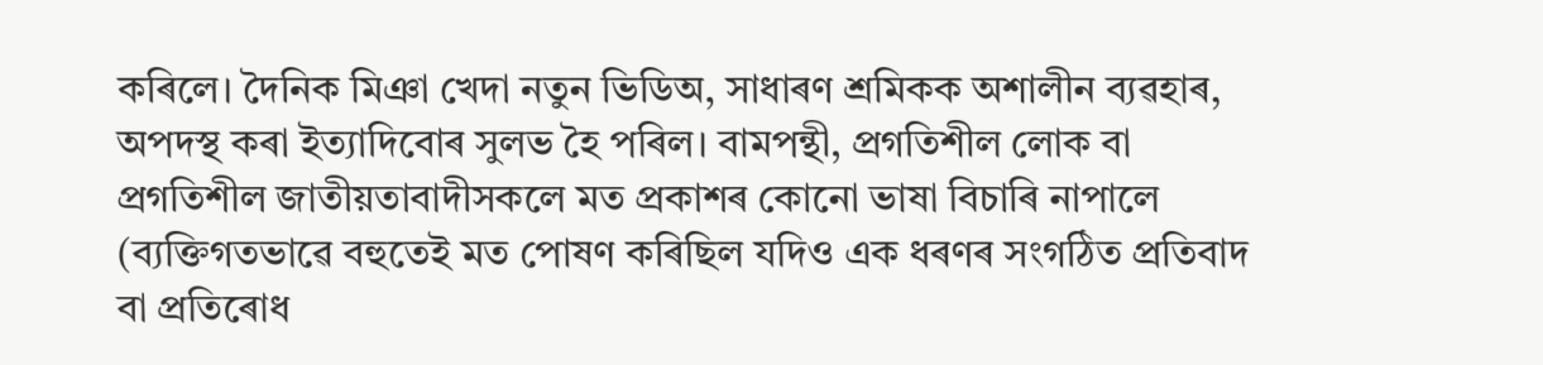কৰিলে। দৈনিক মিঞা খেদা নতুন ভিডিঅ, সাধাৰণ শ্ৰমিকক অশালীন ব্যৱহাৰ, অপদস্থ কৰা ইত্যাদিবোৰ সুলভ হৈ পৰিল। বামপন্থী, প্ৰগতিশীল লোক বা প্ৰগতিশীল জাতীয়তাবাদীসকলে মত প্ৰকাশৰ কোনো ভাষা বিচাৰি নাপালে (ব্যক্তিগতভাৱে বহুতেই মত পোষণ কৰিছিল যদিও এক ধৰণৰ সংগঠিত প্ৰতিবাদ বা প্ৰতিৰোধ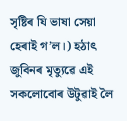সৃষ্টিৰ যি ভাষা সেয়া হেৰাই গ’ল।) হঠাৎ জুবিনৰ মৃত্যুৱে এই সকলোবোৰ উটুৱাই লৈ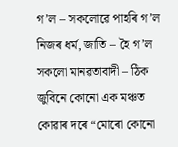গ’ল – সকলোৱে পাহৰি গ’ল নিজৰ ধৰ্ম, জাতি – হৈ গ’ল সকলো মানৱতাবাদী – ঠিক জুবিনে কোনো এক মঞ্চত কোৱাৰ দৰে “মোৰো কোনো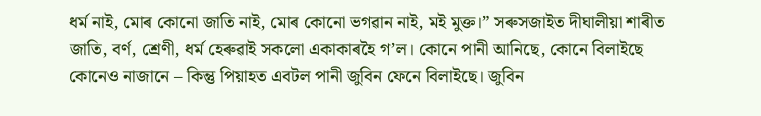ধৰ্ম নাই, মোৰ কোনো জাতি নাই, মোৰ কোনো ভগৱান নাই, মই মুক্ত।” সৰুসজাইত দীঘালীয়া শাৰীত জাতি, বৰ্ণ, শ্ৰেণী, ধৰ্ম হেৰুৱাই সকলো একাকাৰহৈ গ’ল। কোনে পানী আনিছে, কোনে বিলাইছে কোনেও নাজানে – কিন্তু পিয়াহত এবটল পানী জুবিন ফেনে বিলাইছে। জুবিন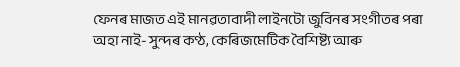ফেনৰ মাজত এই মানৱতাবাদী লাইনটো জুবিনৰ সংগীতৰ পৰা অহা নাই- সুন্দৰ কণ্ঠ, কেৰিজমেটিক বৈশিষ্ট্য আৰু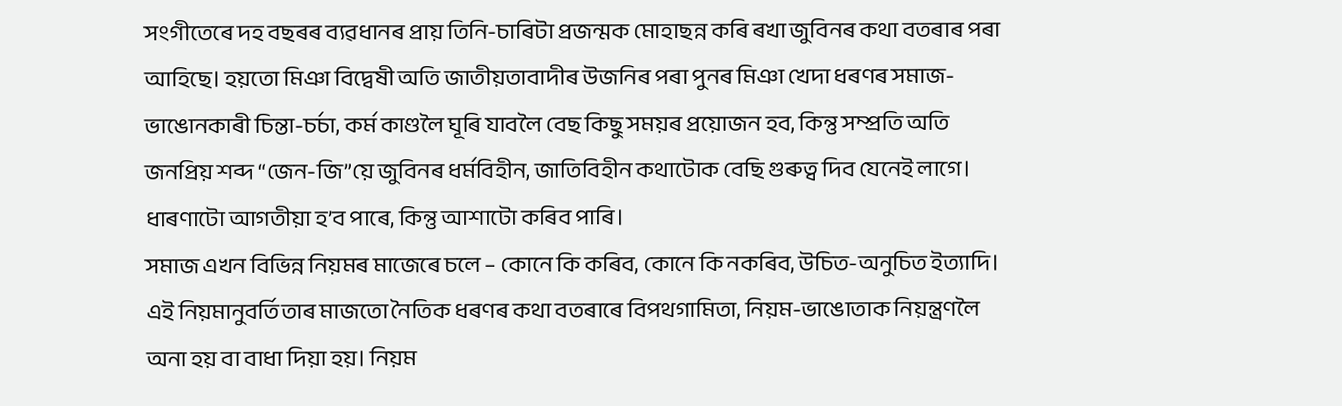সংগীতেৰে দহ বছৰৰ ব্যৱধানৰ প্ৰায় তিনি-চাৰিটা প্ৰজন্মক মোহাছন্ন কৰি ৰখা জুবিনৰ কথা বতৰাৰ পৰা আহিছে। হয়তো মিঞা বিদ্বেষী অতি জাতীয়তাবাদীৰ উজনিৰ পৰা পুনৰ মিঞা খেদা ধৰণৰ সমাজ-ভাঙোনকাৰী চিন্তা-চৰ্চা, কৰ্ম কাণ্ডলৈ ঘূৰি যাবলৈ বেছ কিছু সময়ৰ প্ৰয়োজন হব, কিন্তু সম্প্ৰতি অতি জনপ্ৰিয় শব্দ “জেন-জি”য়ে জুবিনৰ ধৰ্মবিহীন, জাতিবিহীন কথাটোক বেছি গুৰুত্ব দিব যেনেই লাগে। ধাৰণাটো আগতীয়া হ’ব পাৰে, কিন্তু আশাটো কৰিব পাৰি।
সমাজ এখন বিভিন্ন নিয়মৰ মাজেৰে চলে – কোনে কি কৰিব, কোনে কি নকৰিব, উচিত-অনুচিত ইত্যাদি। এই নিয়মানুবৰ্তিতাৰ মাজতো নৈতিক ধৰণৰ কথা বতৰাৰে বিপথগামিতা, নিয়ম-ভাঙোতাক নিয়ন্ত্ৰণলৈ অনা হয় বা বাধা দিয়া হয়। নিয়ম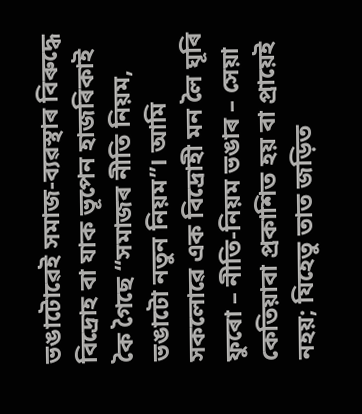ভঙাটোৱেই সমাজ-ব্যৱস্থাৰ বিৰুদ্ধে বিদ্ৰোহ বা যাক ভূপেন হাজৰিকাই কৈ গৈছে “সমাজৰ নীতি নিয়ম, ভঙাটো নতুন নিয়ম”। আমি সকলোৱে এক বিদ্ৰোহী মন লৈ ঘূৰি ফুৰো – নীতি-নিয়ম ভঙাৰ – সেয়া কেতিয়াবা প্ৰকাশিত হয় বা প্ৰায়েই নহয়; যিহেতু তাত জড়িত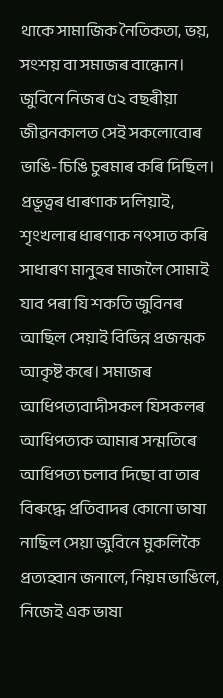থাকে সামাজিক নৈতিকতা, ভয়, সংশয় বা সমাজৰ বান্ধোন। জুবিনে নিজৰ ৫২ বছৰীয়া জীৱনকালত সেই সকলোবোৰ ভাঙি-চিঙি চুৰমাৰ কৰি দিছিল। প্ৰভূত্বৰ ধাৰণাক দলিয়াই, শৃংখলাৰ ধাৰণাক নৎসাত কৰি সাধাৰণ মানুহৰ মাজলৈ সোমাই যাব পৰা যি শকতি জুবিনৰ আছিল সেয়াই বিভিন্ন প্ৰজন্মক আকৃষ্ট কৰে। সমাজৰ আধিপত্যবাদীসকল যিসকলৰ আধিপত্যক আমাৰ সন্মতিৰে আধিপত্য চলাব দিছো বা তাৰ বিৰুদ্ধে প্ৰতিবাদৰ কোনো ভাষা নাছিল সেয়া জুবিনে মুকলিকৈ প্ৰত্যহ্বান জনালে, নিয়ম ভাঙিলে, নিজেই এক ভাষা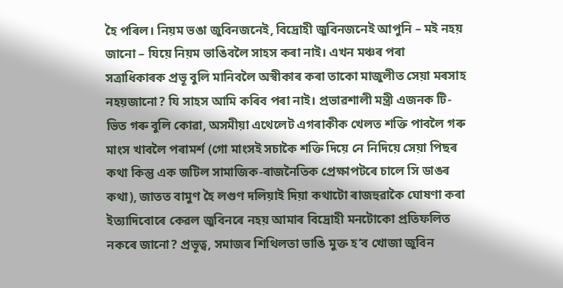হৈ পৰিল। নিয়ম ভঙা জুবিনজনেই, বিদ্ৰোহী জুবিনজনেই আপুনি – মই নহয় জানো – যিয়ে নিয়ম ভাঙিবলৈ সাহস কৰা নাই। এখন মঞ্চৰ পৰা সত্ৰাধিকাৰক প্ৰভূ বুলি মানিবলৈ অস্বীকাৰ কৰা তাকো মাজুলীত সেয়া মৰসাহ নহয়জানো? যি সাহস আমি কৰিব পৰা নাই। প্ৰভাৱশালী মন্ত্ৰী এজনক টি-ভিত গৰু বুলি কোৱা, অসমীয়া এথেলেট এগৰাকীক খেলত শক্তি পাবলৈ গৰু মাংস খাবলৈ পৰামৰ্শ (গো মাংসই সচাকৈ শক্তি দিয়ে নে নিদিয়ে সেয়া পিছৰ কথা কিন্তু এক জটিল সামাজিক-ৰাজনৈতিক প্ৰেক্ষাপটৰে চালে সি ডাঙৰ কথা), জাতত বামুণ হৈ লগুণ দলিয়াই দিয়া কথাটো ৰাজহুৱাকৈ ঘোষণা কৰা ইত্যাদিবোৰে কেৱল জুবিনৰে নহয় আমাৰ বিদ্ৰোহী মনটোকো প্ৰতিফলিত নকৰে জানো? প্ৰভূত্ব, সমাজৰ শিথিলতা ভাঙি মুক্ত হ’ব খোজা জুবিন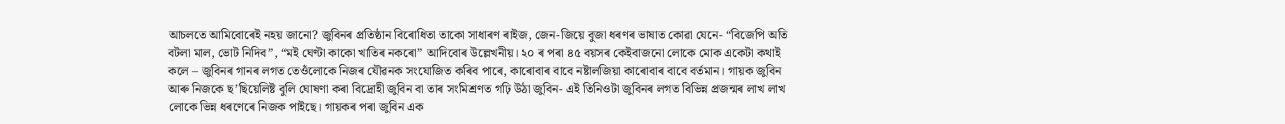আচলতে আমিবোৰেই নহয় জানো? জুবিনৰ প্ৰতিষ্ঠান বিৰোধিতা তাকো সাধাৰণ ৰাইজ, জেন-জিয়ে বুজা ধৰণৰ ভাষাত কোৱা যেনে- “বিজেপি অতি বটলা মাল, ভোট নিদিব”, “মই ঘেণ্টা কাকো খাতিৰ নকৰো” আদিবোৰ উল্লেখনীয়। ২০ ৰ পৰা ৪৫ বয়সৰ কেইবাজনো লোকে মোক একেটা কথাই কলে – জুবিনৰ গানৰ লগত তেওঁলোকে নিজৰ যৌৱনক সংযোজিত কৰিব পাৰে, কাৰোবাৰ বাবে নষ্টালজিয়া কাৰোবাৰ বাবে বৰ্তমান। গায়ক জুবিন আৰু নিজকে ছ’ছিয়েলিষ্ট বুলি ঘোষণা কৰা বিদ্ৰোহী জুবিন বা তাৰ সংমিশ্ৰণত গঢ়ি উঠা জুবিন- এই তিনিওটা জুবিনৰ লগত বিভিন্ন প্ৰজন্মৰ লাখ লাখ লোকে ভিন্ন ধৰণেৰে নিজক পাইছে। গায়কৰ পৰা জুবিন এক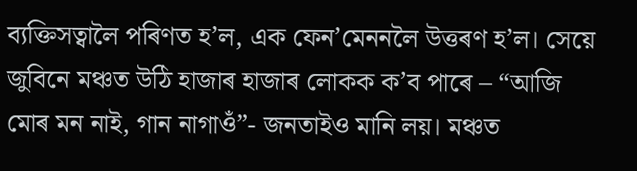ব্যক্তিসত্বালৈ পৰিণত হ’ল, এক ফেন’মেননলৈ উত্তৰণ হ’ল। সেয়ে জুবিনে মঞ্চত উঠি হাজাৰ হাজাৰ লোকক ক’ব পাৰে – “আজি মোৰ মন নাই, গান নাগাওঁ”- জনতাইও মানি লয়। মঞ্চত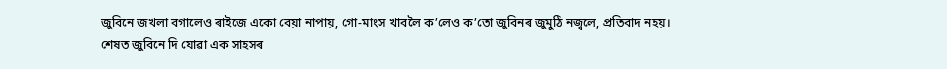জুবিনে জখলা বগালেও ৰাইজে একো বেয়া নাপায়, গো-মাংস খাবলৈ ক’লেও ক’তো জুবিনৰ জুমুঠি নজ্বলে, প্ৰতিবাদ নহয়।
শেষত জুবিনে দি যোৱা এক সাহসৰ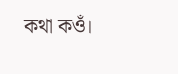কথা কওঁ।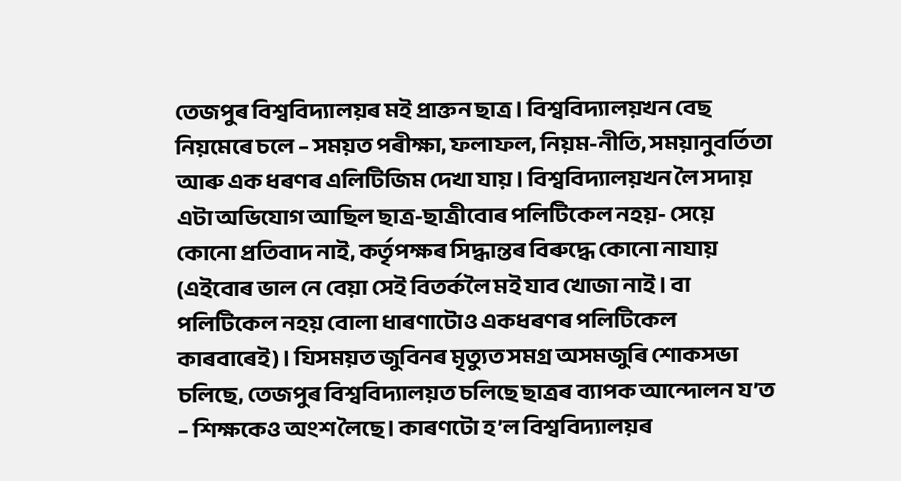তেজপুৰ বিশ্ববিদ্যালয়ৰ মই প্ৰাক্তন ছাত্ৰ। বিশ্ববিদ্যালয়খন বেছ নিয়মেৰে চলে – সময়ত পৰীক্ষা, ফলাফল, নিয়ম-নীতি, সময়ানুবৰ্তিতা আৰু এক ধৰণৰ এলিটিজিম দেখা যায়। বিশ্ববিদ্যালয়খন লৈ সদায় এটা অভিযোগ আছিল ছাত্ৰ-ছাত্ৰীবোৰ পলিটিকেল নহয়- সেয়ে কোনো প্ৰতিবাদ নাই, কৰ্তৃপক্ষৰ সিদ্ধান্তৰ বিৰুদ্ধে কোনো নাযায় (এইবোৰ ভাল নে বেয়া সেই বিতৰ্কলৈ মই যাব খোজা নাই। বা পলিটিকেল নহয় বোলা ধাৰণাটোও একধৰণৰ পলিটিকেল কাৰবাৰেই)। যিসময়ত জুবিনৰ মৃত্যুত সমগ্ৰ অসমজুৰি শোকসভা চলিছে, তেজপুৰ বিশ্ববিদ্যালয়ত চলিছে ছাত্ৰৰ ব্যাপক আন্দোলন য’ত – শিক্ষকেও অংশ লৈছে। কাৰণটো হ’ল বিশ্ববিদ্যালয়ৰ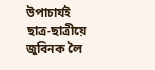উপাচাৰ্যই ছাত্ৰ-ছাত্ৰীয়ে জুবিনক লৈ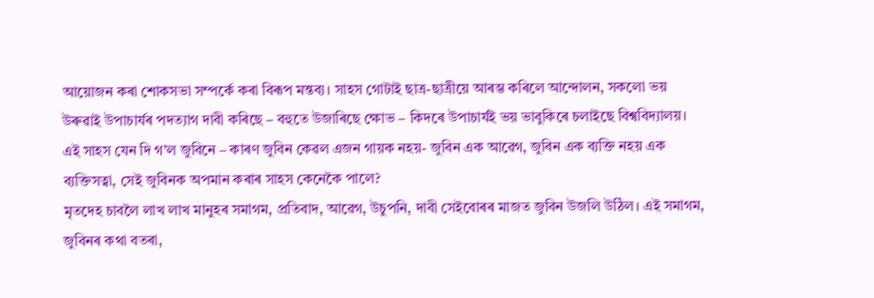আয়োজন কৰা শোকসভা সম্পৰ্কে কৰা বিৰূপ মন্তব্য। সাহস গোটাই ছাত্ৰ-ছাত্ৰীয়ে আৰম্ভ কৰিলে আন্দোলন, সকলো ভয় উৰুৱাই উপাচাৰ্যৰ পদত্যাগ দাবী কৰিছে – বহুতে উজাৰিছে ক্ষোভ – কিদৰে উপাচাৰ্যই ভয় ভাবুকিৰে চলাইছে বিশ্ববিদ্যালয়। এই সাহস যেন দি গ’ল জুবিনে – কাৰণ জুবিন কেৱল এজন গায়ক নহয়- জুবিন এক আৱেগ, জুবিন এক ব্যক্তি নহয় এক ব্যক্তিসত্বা, সেই জুবিনক অপমান কৰাৰ সাহস কেনেকৈ পালে?
মৃতদেহ চাবলৈ লাখ লাখ মানুহৰ সমাগম, প্ৰতিবাদ, আৱেগ, উচুপনি, দাবী সেইবোৰৰ মাজত জুবিন উজলি উঠিল। এই সমাগম, জুবিনৰ কথা বতৰা,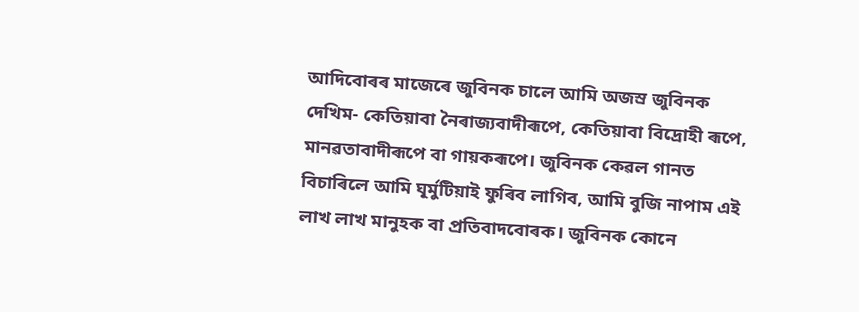আদিবোৰৰ মাজেৰে জুবিনক চালে আমি অজস্ৰ জুবিনক দেখিম- কেতিয়াবা নৈৰাজ্যবাদীৰূপে, কেতিয়াবা বিদ্ৰোহী ৰূপে, মানৱতাবাদীৰূপে বা গায়কৰূপে। জুবিনক কেৱল গানত বিচাৰিলে আমি ঘূৰ্মুটিয়াই ফুৰিব লাগিব, আমি বুজি নাপাম এই লাখ লাখ মানুহক বা প্ৰতিবাদবোৰক। জুবিনক কোনে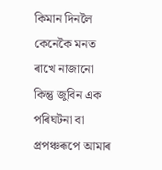কিমান দিনলৈ কেনেকৈ মনত ৰাখে নাজানো কিন্তু জুবিন এক পৰিঘটনা বা প্ৰপঞ্চৰূপে আমাৰ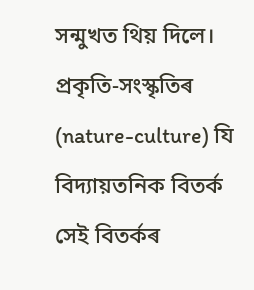সন্মুখত থিয় দিলে। প্ৰকৃতি-সংস্কৃতিৰ (nature-culture) যি বিদ্যায়তনিক বিতৰ্ক সেই বিতৰ্কৰ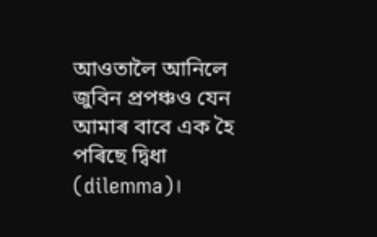আওতালৈ আনিলে জুবিন প্ৰপঞ্চও যেন আমাৰ বাবে এক হৈ পৰিছে দ্বিধা (dilemma)।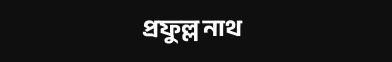প্ৰফুল্ল নাথ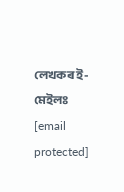লেখকৰ ই-মেইলঃ [email protected]